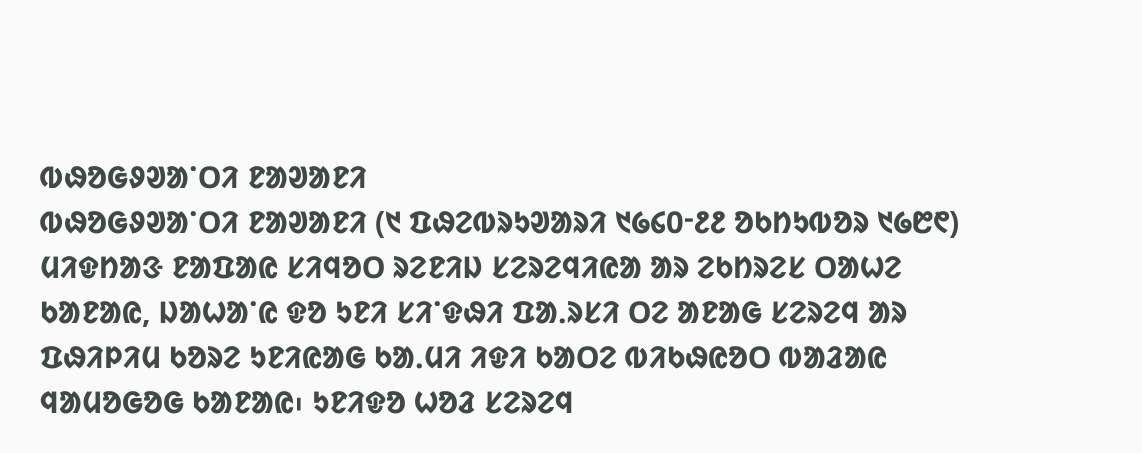ᱵᱷᱚᱜᱽᱣᱟᱸᱛᱤ ᱱᱟᱣᱟᱱᱤ
ᱵᱷᱚᱜᱽᱣᱟᱸᱛᱤ ᱱᱟᱣᱟᱱᱤ (᱑ ᱯᱷᱮᱵᱨᱩᱣᱟᱨᱤ ᱑᱙᱔᱐ᱼ᱒᱒ ᱚᱠᱴᱩᱵᱚᱨ ᱑᱙᱘᱖) ᱢᱤᱫᱴᱟᱝ ᱱᱟᱯᱟᱭ ᱥᱤᱧᱚᱛ ᱨᱮᱱᱤᱡ ᱥᱮᱨᱮᱧᱤᱭᱟ ᱟᱨ ᱮᱠᱴᱨᱮᱥ ᱛᱟᱦᱮ ᱠᱟᱱᱟᱭ, ᱡᱟᱦᱟᱸᱭ ᱫᱚ ᱩᱱᱤ ᱥᱤᱸᱫᱷᱤ ᱯᱟᱹᱨᱥᱤ ᱛᱮ ᱟᱱᱟᱜ ᱥᱮᱨᱮᱧ ᱟᱨ ᱯᱷᱤᱞᱤᱢ ᱠᱚᱨᱮ ᱩᱱᱤᱭᱟᱜ ᱠᱟᱹᱢᱤ ᱤᱫᱤ ᱠᱟᱛᱮ ᱵᱤᱠᱷᱭᱚᱛ ᱵᱟᱲᱟᱭ ᱧᱟᱢᱚᱜᱚᱜ ᱠᱟᱱᱟᱭ᱾ ᱩᱱᱤᱫᱚ ᱦᱚᱲ ᱥᱮᱨᱮᱧ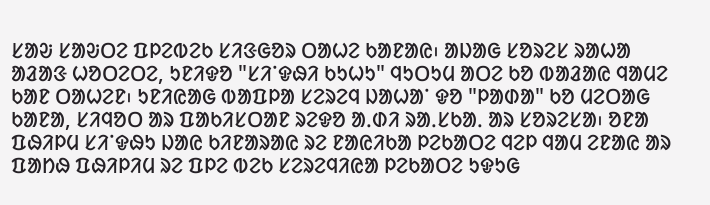ᱥᱟᱶ ᱥᱟᱶᱛᱮ ᱯᱞᱮᱵᱮᱠ ᱥᱤᱝᱜᱚᱨ ᱛᱟᱦᱮ ᱠᱟᱱᱟᱭ᱾ ᱟᱡᱟᱜ ᱥᱚᱨᱮᱥ ᱨᱟᱦᱟ ᱟᱲᱟᱝ ᱦᱚᱛᱮᱛᱮ, ᱩᱱᱤᱫᱚ "ᱥᱤᱸᱫᱷᱤ ᱠᱩᱦᱩ" ᱧᱩᱛᱩᱢ ᱟᱛᱮ ᱠᱚ ᱵᱟᱲᱟᱭ ᱧᱟᱢᱮ ᱠᱟᱱ ᱛᱟᱦᱮᱱ᱾ ᱩᱱᱤᱭᱟᱜ ᱵᱟᱯᱞᱟ ᱥᱮᱨᱮᱧ ᱡᱟᱦᱟᱸ ᱫᱚ "ᱞᱟᱰᱟ" ᱠᱚ ᱢᱮᱛᱟᱜ ᱠᱟᱱᱟ, ᱥᱤᱧᱚᱛ ᱟᱨ ᱯᱟᱠᱤᱥᱛᱟᱱ ᱨᱮᱫᱚ ᱟᱹᱰᱤ ᱨᱟᱹᱥᱠᱟᱹ ᱟᱨ ᱥᱚᱨᱮᱥᱟ᱾ ᱚᱱᱟ ᱯᱷᱤᱞᱢ ᱥᱤᱸᱫᱷᱩ ᱡᱟᱭ ᱠᱤᱱᱟᱨᱟᱭ ᱨᱮ ᱱᱟᱭᱤᱠᱟ ᱞᱮᱠᱟᱛᱮ ᱧᱮᱞ ᱧᱟᱢ ᱮᱱᱟᱭ ᱟᱨ ᱯᱟᱴᱷ ᱯᱷᱤᱞᱤᱢ ᱨᱮ ᱯᱞᱮ ᱵᱮᱠ ᱥᱮᱨᱮᱧᱤᱭᱟ ᱞᱮᱠᱟᱛᱮ ᱩᱫᱩᱜ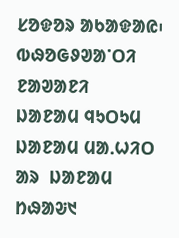ᱥᱚᱫᱚᱨ ᱟᱠᱟᱫᱟᱭ᱾
ᱵᱷᱚᱜᱽᱣᱟᱸᱛᱤ ᱱᱟᱣᱟᱱᱤ
ᱡᱟᱱᱟᱢ ᱧᱩᱛᱩᱢ ᱡᱟᱱᱟᱢ ᱢᱟᱹᱦᱤᱛ  ᱟᱨ  ᱡᱟᱱᱟᱢ ᱴᱷᱟᱶ᱑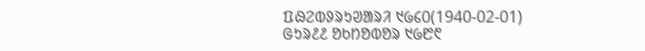ᱯᱷᱮᱵᱽᱨᱩᱣᱟᱨᱤ ᱑᱙᱔᱐(1940-02-01)
ᱜᱩᱨ᱒᱒ ᱚᱠᱴᱚᱵᱚᱨ ᱑᱙᱘᱖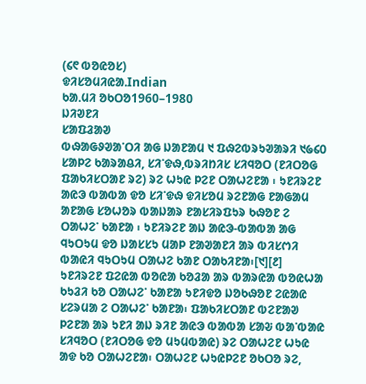(᱔᱖ ᱵᱚᱭᱚᱥ)
ᱫᱤᱥᱚᱢᱤᱭᱟᱹIndian
ᱠᱟᱹᱢᱤ ᱚᱠᱛᱚ1960–1980
ᱡᱤᱣᱱᱤ
ᱥᱟᱯᱲᱟᱣ
ᱵᱷᱟᱜᱽᱣᱟᱸᱛᱤ ᱟᱜ ᱡᱟᱱᱟᱢ ᱑ ᱯᱷᱮᱵᱨᱩᱣᱟᱨᱤ ᱑᱙᱔᱐ ᱥᱟᱞᱮ ᱠᱟᱨᱟᱪᱤ, ᱥᱤᱸᱫᱷ,ᱵᱨᱤᱴᱤᱥ ᱥᱤᱧᱚᱛ (ᱱᱤᱛᱚᱜ ᱯᱟᱠᱤᱥᱛᱟᱱ ᱨᱮ) ᱨᱮ ᱦᱩᱭ ᱞᱮᱱ ᱛᱟᱦᱮᱱᱟ ᱾ ᱩᱱᱤᱨᱮᱱ ᱟᱭᱳ ᱵᱟᱵᱟ ᱫᱚ ᱥᱤᱸᱫᱷ ᱫᱤᱥᱚᱢ ᱨᱮᱱᱟᱜ ᱱᱟᱜᱟᱢ ᱟᱱᱟᱜ ᱥᱚᱦᱚᱨ ᱵᱟᱡᱟᱨ ᱱᱟᱥᱤᱨᱯᱩᱨ ᱠᱷᱚᱱ ᱮ ᱛᱟᱦᱮᱸ ᱠᱟᱱᱟ ᱾ ᱩᱱᱤᱨᱮᱱ ᱟᱡ ᱟᱭᱳ-ᱵᱟᱵᱟ ᱟᱜ ᱧᱩᱛᱩᱢ ᱫᱚ ᱡᱟᱥᱥᱩ ᱢᱟᱞ ᱱᱟᱣᱟᱱᱤ ᱟᱨ ᱵᱤᱥᱬᱤ ᱵᱟᱭᱤ ᱧᱩᱛᱩᱢ ᱛᱟᱦᱮ ᱠᱟᱱ ᱛᱟᱠᱤᱱᱟ᱾[᱑][᱒] ᱩᱱᱤᱨᱮᱱ ᱯᱮᱭᱟ ᱵᱚᱭᱟ ᱠᱚᱲᱟ ᱟᱨ ᱵᱟᱨᱭᱟ ᱵᱚᱭᱦᱟ ᱠᱩᱲᱤ ᱠᱚ ᱛᱟᱦᱮᱸ ᱠᱟᱱᱟ ᱩᱱᱤᱫᱚ ᱡᱚᱠᱷᱚᱱ ᱮᱭᱟᱭ ᱥᱮᱨᱢᱟ ᱮ ᱛᱟᱦᱮᱸ ᱠᱟᱱᱟ᱾ ᱯᱟᱠᱤᱥᱛᱟᱱ ᱵᱮᱱᱟᱣ ᱞᱮᱱᱟ ᱟᱨ ᱩᱱᱤ ᱟᱡ ᱨᱤᱱ ᱟᱭᱳ ᱵᱟᱵᱟ ᱥᱟᱶ ᱵᱟᱸᱵᱟᱭ ᱥᱤᱧᱚᱛ (ᱱᱤᱛᱚᱜ ᱫᱚ ᱢᱩᱢᱵᱟᱭ) ᱨᱮ ᱛᱟᱦᱮᱱ ᱦᱩᱭ ᱟᱫ ᱠᱚ ᱛᱟᱦᱮᱱᱟ᱾ ᱛᱟᱦᱮᱱ ᱦᱩᱭᱞᱮᱱ ᱚᱠᱛᱚ ᱨᱮ,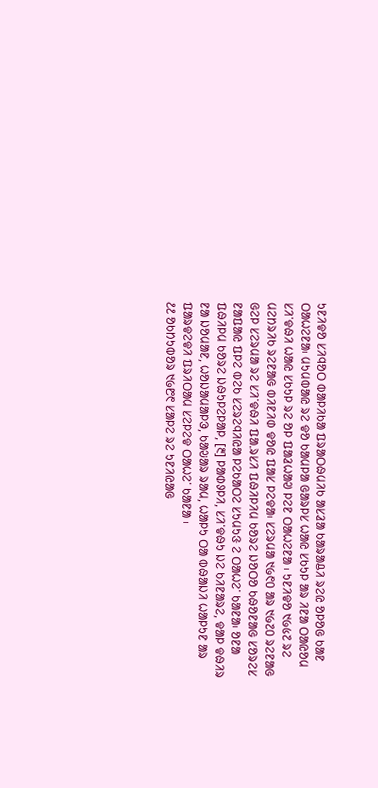ᱩᱱᱤᱫᱚ ᱥᱤᱧᱚᱛ ᱵᱟᱞᱤᱠᱟ ᱯᱨᱟᱛᱷᱢᱤᱠ ᱟᱥᱲᱟ ᱠᱟᱨᱟᱪᱤ ᱨᱮᱭ ᱚᱞᱚᱜ ᱠᱟᱱ ᱛᱟᱦᱮᱱᱟ᱾ ᱢᱩᱢᱵᱟᱭ ᱨᱮ ᱫᱚ ᱠᱟᱢᱞᱟ ᱜᱟᱨᱞᱥ ᱦᱟᱭ ᱥᱠᱩᱞ ᱟᱨ ᱤᱱᱟ ᱛᱟᱭᱚᱢ ᱥᱤᱸᱫᱷᱤ ᱦᱟᱭ ᱥᱠᱩᱞ ᱨᱮ ᱚᱞ ᱯᱟᱲᱦᱟᱣ ᱞᱮᱱ ᱛᱟᱦᱮᱱᱟ ᱾ ᱩᱱᱤᱫᱚ ᱑᱙᱕᱗ ᱨᱮ ᱢᱮᱴᱨᱤᱠ ᱨᱮᱱᱟᱜ ᱵᱤᱱᱤᱰ ᱫᱚᱭ ᱯᱟᱥ ᱞᱮᱫᱟ᱾ ᱥᱮᱨᱢᱟ ᱑᱙᱖᱐ ᱟᱨ ᱑᱙᱗᱐ ᱨᱮᱱᱟᱜ ᱜᱮᱞ ᱥᱮᱨᱢᱟ ᱨᱮ ᱥᱤᱸᱫᱷᱤ ᱯᱟᱹᱨᱥᱤ ᱯᱷᱤᱞᱤᱢ ᱠᱚᱨᱮ ᱡᱚᱛᱚ ᱠᱷᱚᱱᱟᱜ ᱥᱚᱨᱮᱥ ᱱᱟᱯᱟᱭ ᱯᱞᱮ ᱵᱮᱠ ᱥᱮᱨᱮᱧᱤᱭᱟ ᱞᱮᱠᱟᱛᱮ ᱥᱩᱢᱩᱝ ᱮ ᱛᱟᱦᱮᱸ ᱠᱟᱱᱟ᱾ ᱚᱱᱟ ᱯᱷᱤᱞᱢ ᱠᱚᱨᱮ ᱡᱷᱩᱞᱮᱞᱟᱞ, [᱓] ᱞᱟᱰᱽᱞᱤ, ᱥᱤᱸᱫᱷᱩ ᱡᱮ ᱠᱤᱱᱟᱨᱮ, ᱫᱟᱞ ᱫᱷᱤᱨ ᱱᱟ ᱡᱚᱢᱟᱱ, ᱦᱚᱡᱟᱢᱟᱞᱳ, ᱠᱟᱶᱟᱨ ᱨᱟᱢ, ᱦᱟᱞᱩ ᱛᱟ ᱵᱷᱟᱡᱤ ᱦᱟᱞᱩᱱ ᱟᱨ ᱯᱟᱨᱫᱮᱫᱤ ᱯᱨᱤᱛᱟᱢ ᱥᱮᱞᱮᱫ ᱛᱟᱦᱮᱸ ᱠᱟᱱᱟ ᱾
᱒᱒ ᱚᱠᱴᱩᱵᱚᱨ ᱑᱙᱘᱖ ᱥᱟᱞᱮ ᱨᱮ ᱩᱱᱤᱭᱟᱜ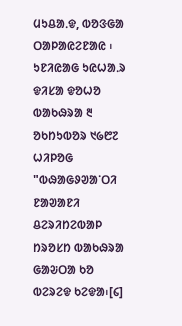ᱢᱩᱪᱟᱹᱫ, ᱵᱚᱝᱜᱟ ᱛᱟᱞᱟᱭᱮᱱᱟᱭ ᱾ ᱩᱱᱤᱭᱟᱜ ᱩᱭᱦᱟᱹᱨ ᱫᱤᱥᱟ ᱫᱚᱦᱚ ᱵᱟᱠᱷᱨᱟ ᱓ ᱚᱠᱴᱩᱵᱚᱨ ᱑᱙᱘᱗ ᱦᱤᱞᱚᱜ "ᱵᱷᱟᱜᱽᱣᱟᱸᱛᱤ ᱱᱟᱣᱟᱱᱤ ᱪᱮᱨᱤᱴᱮᱵᱟᱞ ᱴᱨᱚᱥᱴ ᱵᱟᱠᱷᱨᱟ ᱜᱟᱶᱛᱟ ᱠᱚ ᱵᱮᱨᱮᱫ ᱠᱮᱫᱟ᱾[᱔]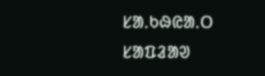ᱥᱟᱹᱠᱷᱭᱟᱹᱛ
ᱥᱟᱯᱲᱟᱣ